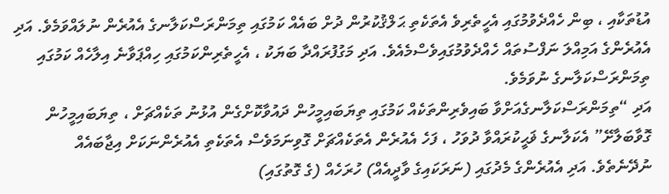އުޑުތަކާއި ، ބިން ހެއްދެވުމުގައި އެހީތެރިވެ އެތަކެތި ޙަލްޤުކުރުން ދުށް ބައެއް ކަމުގައި ތިމަންރަސްކަލާނގެ އެއުރެން ނުލައްވަމެވެ. އަދި އެއުރެންގެ އަމިއްލަ ނަފްސުތައް ހެއްދެވުމުގައިވެސްމެއެވެ. އަދި މަގުފުރައްދާ ބަޔަކު ، އެހީތެރިންކަމުގައި ހިއްޕަވާނެ އިލާހެއް ކަމުގައި ތިމަންރަސްކަލާނގެ ނުވަމެވެ.
އަދި “ތިމަންރަސްކަލާނގެއަށްވާ ބައިވެރިންތަކެއް ކަމުގައި ތިޔަބައިމީހުން ދައުވާކޮށްގެން އުޅުނު ތަކެއްޗަށް ، ތިޔަބައިމީހުން ގޮވާބަލާށޭ” އެކަލާނގެ ޥަޙީކުރައްވާ ދުވަހު ، ފަހެ އެއުރެން އެތަކެއްޗަށް ގޮވިނަމަވެސް އެތަކެތި އެއުރެންނަކަށް އިޖާބައެއް ނުދޭނެތެވެ. އަދި އެއުރެންގެ މެދުގައި (ނަރަކައިގެ ވާދީއެއް) ހުރަހެއް (ގެ ގޮތުގައި)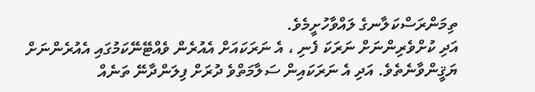ތިމަންރަސްކަލާނގެ ލައްވާހުށީމެވެ.
އަދި ކުށްވެރިންނަށް ނަރަކަ ފެނި ، އެ ނަރަކައަށް އެއުރެން ވެއްޓޭނޭކަމުގައި އެއުރެންނަށް ޔަޤީންވާނެތެވެ. އަދި އެ ނަރަކައިން ސަލާމަތްވެ ދުރަށް ފިލަންދާނޭ ތަނެއް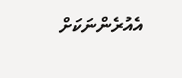އެއުރެންނަކަށް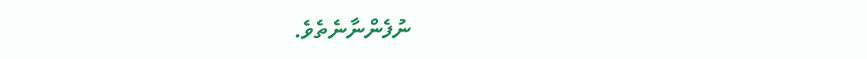ނުފެންނާނެތެވެ.